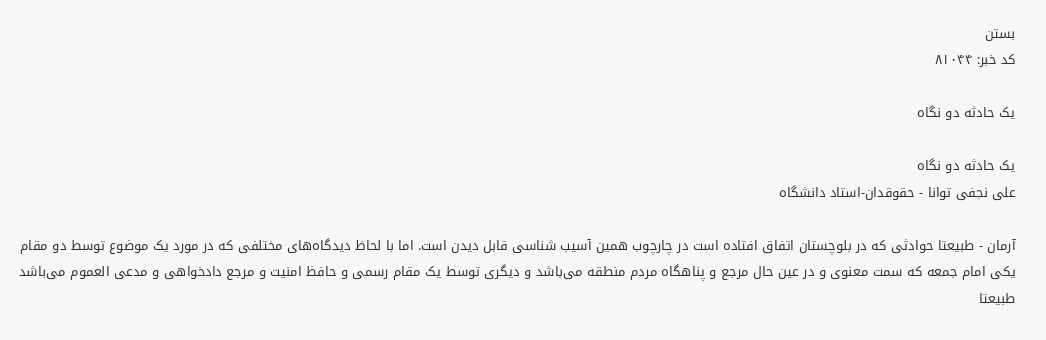بستن
کد خبر: ۸۱۰۴۴

یک حادثه دو نگاه

یک حادثه دو نگاه
علی نجفی توانا - حقوقدان-استاد دانشگاه

آرمان - طبیعتا حوادثی که در بلوچستان اتفاق افتاده است در چارچوب همین آسیب شناسی قابل دیدن است. اما با لحاظ دیدگاه‌های مختلفی که در مورد یک موضوع توسط دو مقام یکی امام جمعه که سمت معنوی و در عین حال مرجع و پناهگاه مردم منطقه می‌باشد و دیگری توسط یک مقام رسمی و حافظ امنیت و مرجع دادخواهی و مدعی العموم می‌باشد طبیعتا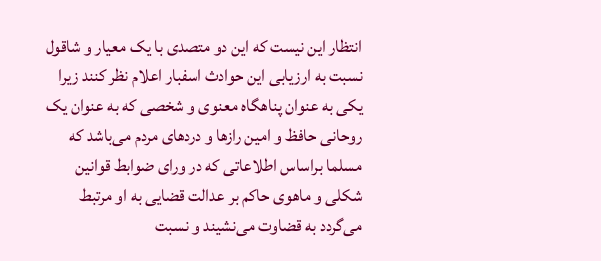انتظار این نیست که این دو متصدی با یک معیار و شاقول نسبت به ارزیابی این حوادث اسفبار اعلام نظر کنند زیرا یکی به عنوان پناهگاه معنوی و شخصی که به عنوان یک روحانی حافظ و امین رازها و دردهای مردم می‌باشد که مسلما براساس اطلاعاتی که در ورای ضوابط قوانین شکلی و ماهوی حاکم بر عدالت قضایی به او مرتبط می‌گردد به قضاوت می‌نشیند و نسبت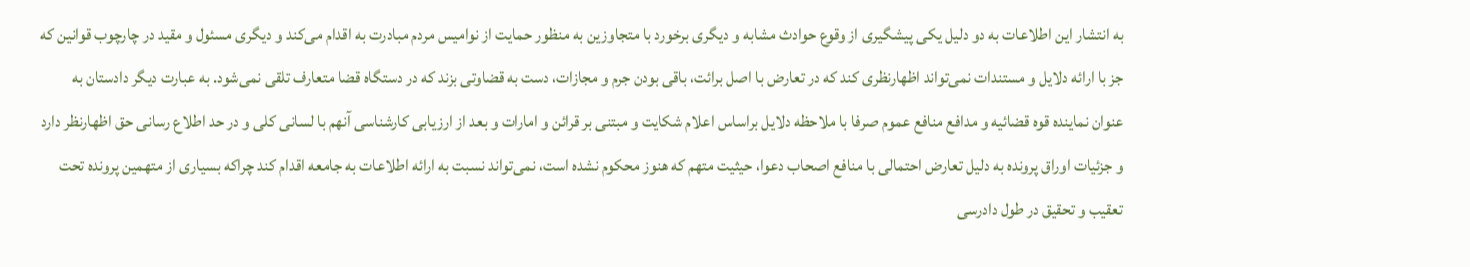به انتشار این اطلاعات به دو دلیل یکی پیشگیری از وقوع حوادث مشابه و دیگری برخورد با متجاوزین به منظور حمایت از نوامیس مردم مبادرت به اقدام می‌کند و دیگری مسئول و مقید در چارچوب قوانین که جز با ارائه دلایل و مستندات نمی‌تواند اظهارنظری کند که در تعارض با اصل برائت، باقی بودن جرم و مجازات، دست به قضاوتی بزند که در دستگاه قضا متعارف تلقی نمی‌شود. به عبارت دیگر دادستان به عنوان نماینده قوه قضائیه و مدافع منافع عموم صرفا با ملاحظه دلایل براساس اعلام شکایت و مبتنی بر قرائن و امارات و بعد از ارزیابی کارشناسی آنهم با لسانی کلی و در حد اطلاع رسانی حق اظهارنظر دارد و جزئیات اوراق پرونده به دلیل تعارض احتمالی با منافع اصحاب دعوا، حیثیت متهم که هنوز محکوم نشده است، نمی‌تواند نسبت به ارائه اطلاعات به جامعه اقدام کند چراکه بسیاری از متهمین پرونده تحت تعقیب و تحقیق در طول دادرسی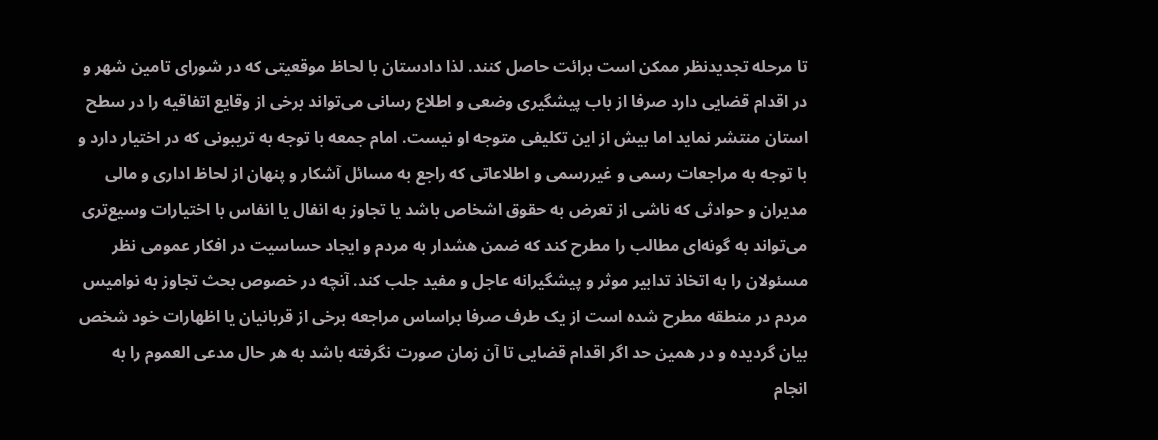تا مرحله تجدیدنظر ممکن است برائت حاصل کنند. لذا دادستان با لحاظ موقعیتی که در شورای تامین شهر و در اقدام قضایی دارد صرفا از باب پیشگیری وضعی و اطلاع رسانی می‌تواند برخی از وقایع اتفاقیه را در سطح استان منتشر نماید اما بیش از این تکلیفی متوجه او نیست. امام جمعه با توجه به تریبونی که در اختیار دارد و با توجه به مراجعات رسمی و غیررسمی و اطلاعاتی که راجع به مسائل آشکار و پنهان از لحاظ اداری و مالی مدیران و حوادثی که ناشی از تعرض به حقوق اشخاص باشد یا تجاوز به انفال یا انفاس با اختیارات وسیع‌تری می‌تواند به گونه‌ای مطالب را مطرح کند که ضمن هشدار به مردم و ایجاد حساسیت در افکار عمومی نظر مسئولان را به اتخاذ تدابیر موثر و پیشگیرانه عاجل و مفید جلب کند. آنچه در خصوص بحث تجاوز به نوامیس مردم در منطقه مطرح شده است از یک طرف صرفا براساس مراجعه برخی از قربانیان یا اظهارات خود شخص بیان گردیده و در همین حد اگر اقدام قضایی تا آن زمان صورت نگرفته باشد به هر حال مدعی العموم را به انجام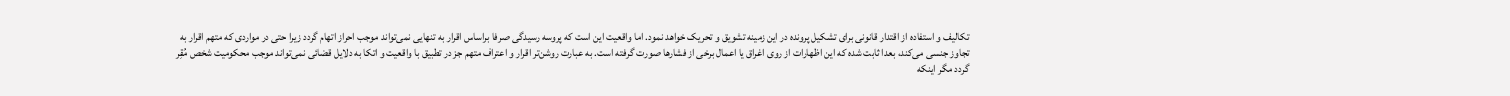تکالیف و استفاده از اقتدار قانونی برای تشکیل پرونده در این زمینه تشویق و تحریک خواهد نمود. اما واقعیت این است که پروسه رسیدگی صرفا براساس اقرار به تنهایی نمی‌تواند موجب احراز اتهام گردد زیرا حتی در مواردی که متهم اقرار به تجاوز جنسی می‌کند، بعدا ثابت شده که این اظهارات از روی اغراق یا اعمال برخی از فشارها صورت گرفته است. به عبارت روشن‌تر اقرار و اعتراف متهم جز در تطبیق با واقعیت و اتکا به دلایل قضائی نمی‌تواند موجب محکومیت شخص مُقِر گردد مگر اینکه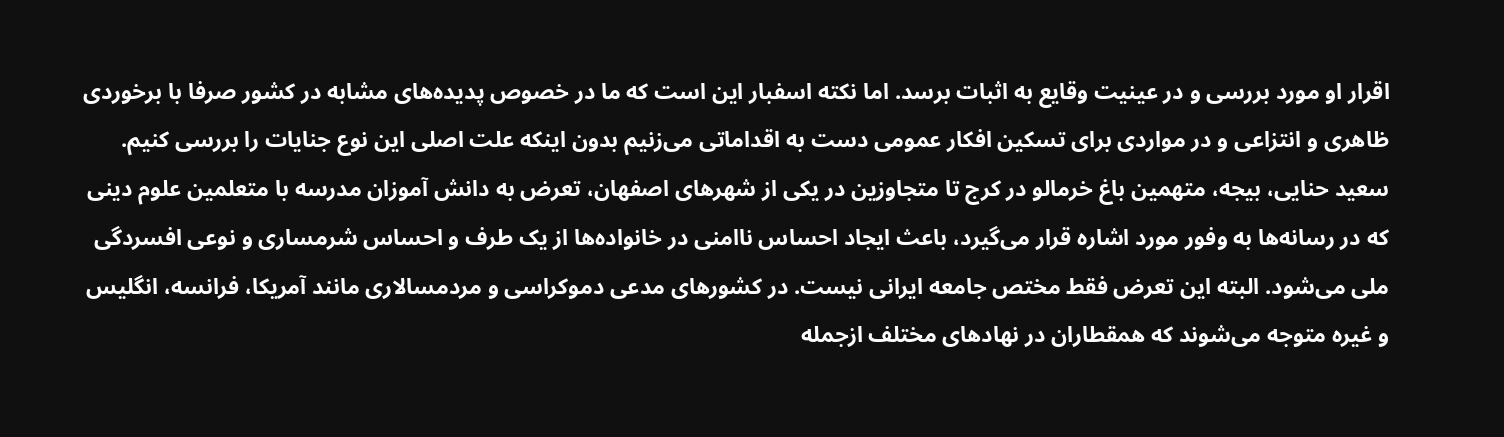اقرار او مورد بررسی و در عینیت وقایع به اثبات برسد. اما نکته اسفبار این است که ما در خصوص پدیده‌های مشابه در کشور صرفا با برخوردی ظاهری و انتزاعی و در مواردی برای تسکین افکار عمومی دست به اقداماتی می‌زنیم بدون اینکه علت اصلی این نوع جنایات را بررسی کنیم. سعید حنایی، بیجه، متهمین باغ خرمالو در کرج تا متجاوزین در یکی از شهرهای اصفهان، تعرض به دانش آموزان مدرسه با متعلمین علوم دینی که در رسانه‌ها به وفور مورد اشاره قرار می‌گیرد، باعث ایجاد احساس ناامنی در خانواده‌ها از یک طرف و احساس شرمساری و نوعی افسردگی ملی می‌شود. البته این تعرض فقط مختص جامعه ایرانی نیست. در کشورهای مدعی دموکراسی و مردمسالاری مانند آمریکا، فرانسه، انگلیس و غیره متوجه می‌شوند که همقطاران در نهادهای مختلف ازجمله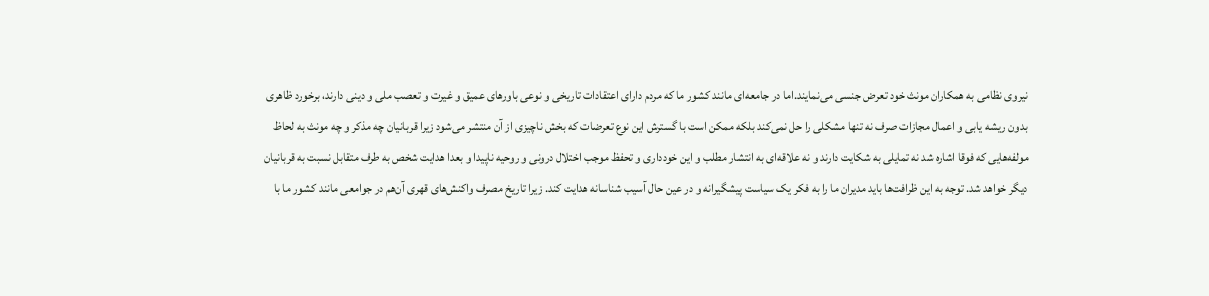نیروی نظامی به همکاران مونث خود تعرض جنسی می‌نمایند.اما در جامعه‌ای مانند کشور ما که مردم دارای اعتقادات تاریخی و نوعی باورهای عمیق و غیرت و تعصب ملی و دینی دارند، برخورد ظاهری بدون ریشه یابی و اعمال مجازات صرف نه تنها مشکلی را حل نمی‌کند بلکه ممکن است با گسترش این نوع تعرضات که بخش ناچیزی از آن منتشر می‌شود زیرا قربانیان چه مذکر و چه مونث به لحاظ مولفه‌هایی که فوقا اشاره شد نه تمایلی به شکایت دارند و نه علاقه‌ای به انتشار مطلب و این خودداری و تحفظ موجب اختلال درونی و روحیه ناپیدا و بعدا هدایت شخص به طرف متقابل نسبت به قربانیان دیگر خواهد شد. توجه به این ظرافت‌ها باید مدیران ما را به فکر یک سیاست پیشگیرانه و در عین حال آسیب شناسانه هدایت کند. زیرا تاریخ مصرف واکنش‌های قهری آن‌هم در جوامعی مانند کشور ما با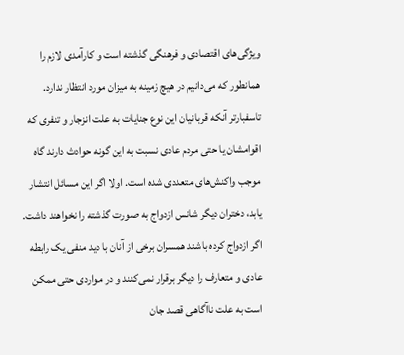ویژگی‌های اقتصادی و فرهنگی گذشته است و کارآمدی لازم را همانطور که می‌دانیم در هیچ زمینه به میزان مورد انتظار ندارد. تاسفبارتر آنکه قربانیان این نوع جنایات به علت انزجار و تنفری که اقوامشان یا حتی مردم عادی نسبت به این گونه حوادث دارند گاه موجب واکنش‌های متعددی شده است. اولا اگر این مسائل انتشار یابد، دختران دیگر شانس ازدواج به صورت گذشته را نخواهند داشت. اگر ازدواج کرده باشند همسران برخی از آنان با دید منفی یک رابطه عادی و متعارف را دیگر برقرار نمی‌کنند و در مواردی حتی ممکن است به علت ناآگاهی قصد جان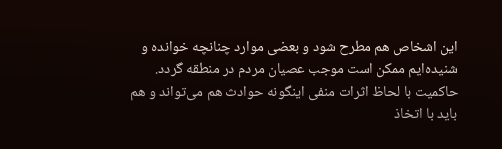این اشخاص هم مطرح شود و بعضی موارد چنانچه خوانده و شنیده‌ایم ممکن است موجب عصیان مردم در منطقه گردد. حاکمیت با لحاظ اثرات منفی اینگونه حوادث هم می‌تواند و هم باید با اتخاذ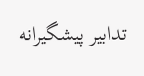تدابیر پیشگیرانه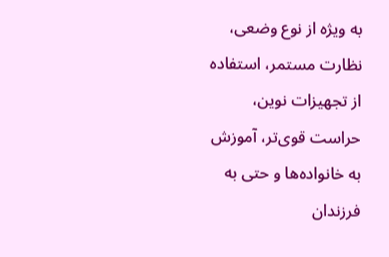به ویژه از نوع وضعی، نظارت مستمر، استفاده از تجهیزات نوین، حراست قوی‌تر، آموزش به خانواده‌ها و حتی به فرزندان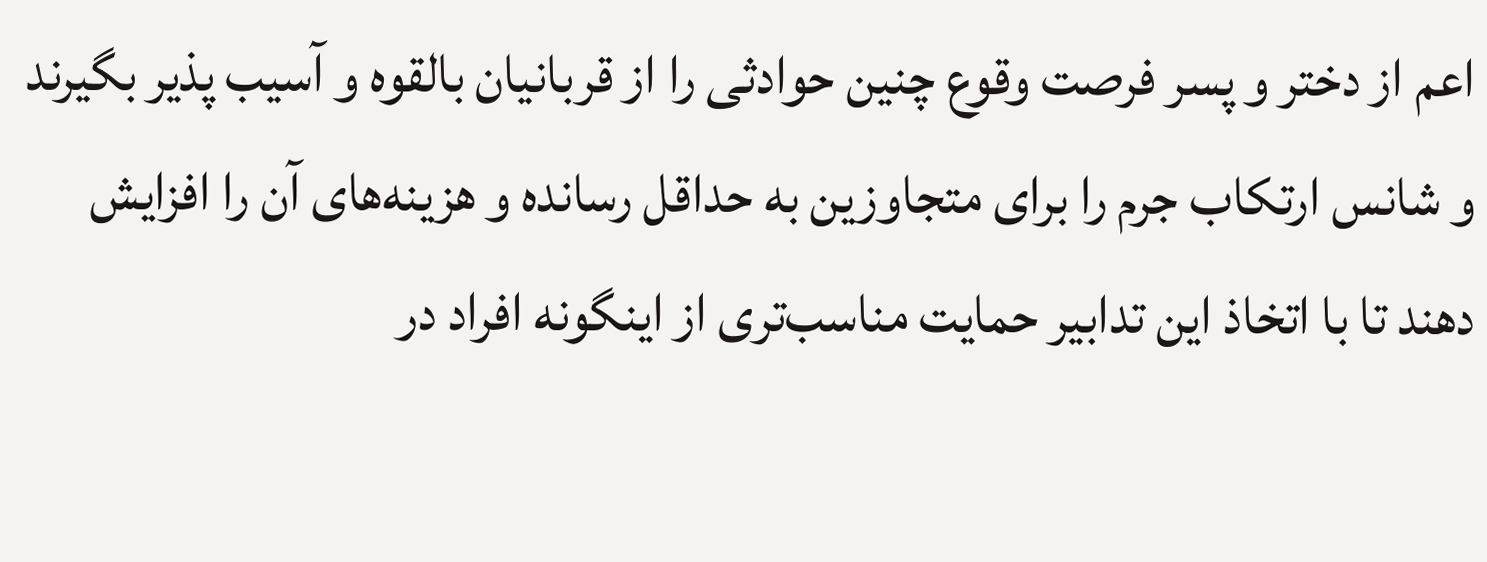اعم از دختر و پسر فرصت وقوع چنین حوادثی را از قربانیان بالقوه و آسیب پذیر بگیرند و شانس ارتکاب جرم را برای متجاوزین به حداقل رسانده و هزینه‌های آن را افزایش دهند تا با اتخاذ این تدابیر حمایت مناسب‌تری از اینگونه افراد در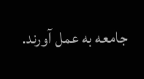جامعه به عمل آورند.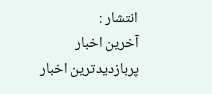انتشار :
آخرین اخبار
پربازدیدترین اخبار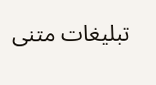تبلیغات متنی